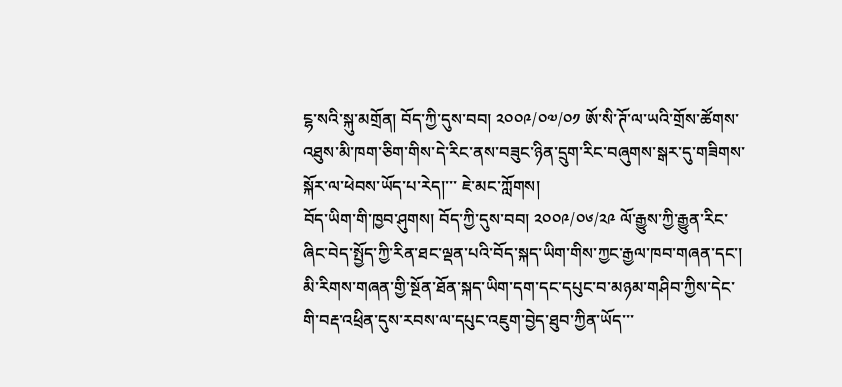ངྷ་སའི་སྐུ་མགྲོན། བོད་ཀྱི་དུས་བབ། ༢༠༠༩/༠༧/༠༡ ཨོ་སི་ཊོ་ལ་ཡའི་གྲོས་ཚོགས་འཐུས་མི་ཁག་ཅིག་གིས་དེ་རིང་ནས་བཟུང་ཉིན་དྲུག་རིང་བཞུགས་སྒར་དུ་གཟིགས་སྐོར་ལ་ཕེབས་ཡོད་པ་རེད།་་་ ཇེ་མང་ཀློགས།
བོད་ཡིག་གི་ཁྱབ་ཤུགས། བོད་ཀྱི་དུས་བབ། ༢༠༠༩/༠༦/༢༩ ལོ་རྒྱུས་ཀྱི་རྒྱུན་རིང་ཞིང་བེད་སྤྱོད་ཀྱི་རིན་ཐང་ལྡན་པའི་བོད་སྐད་ཡིག་གིས་ཀྱང་རྒྱལ་ཁབ་གཞན་དང་། མི་རིགས་གཞན་གྱི་སྔོན་ཐོན་སྐད་ཡིག་དག་དང་དཔུང་བ་མཉམ་གཤིབ་ཀྱིས་དེང་གི་བརྡ་འཕྲིན་དུས་རབས་ལ་དཔུང་འཇུག་བྱེད་ཐུབ་ཀྱིན་ཡོད་་་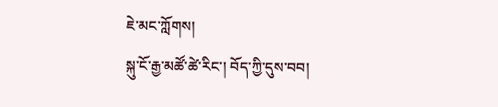ཇེ་མང་ཀློགས།
སྐུ་ངོ་རྒྱ་མཚོ་ཚེ་རིང་། བོད་ཀྱི་དུས་བབ།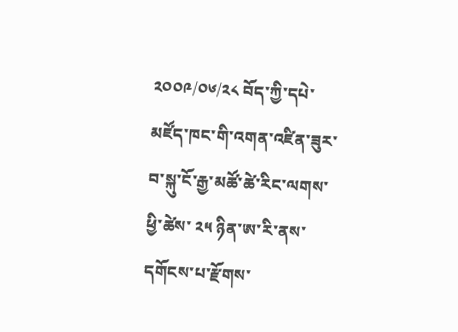༢༠༠༩/༠༦/༢༨ བོད་ཀྱི་དཔེ་མཛོད་ཁང་གི་འགན་འཛིན་ཟུར་བ་སྐུ་ངོ་རྒྱ་མཚོ་ཚེ་རིང་ལགས་ཕྱི་ཚེས་ ༢༥ ཉིན་ཨ་རི་ནས་དགོངས་པ་རྫོགས་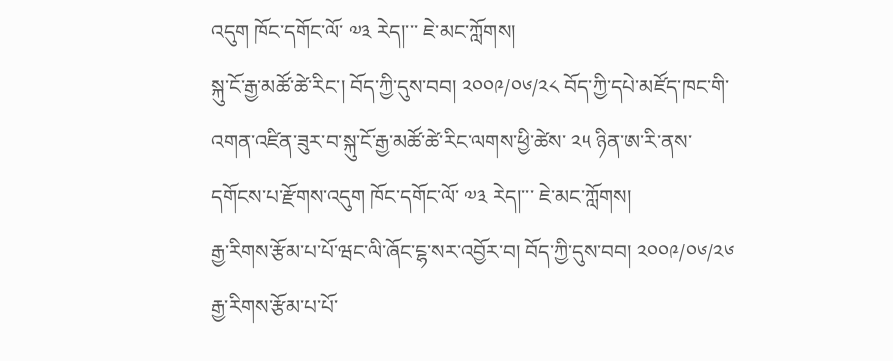འདུག ཁོང་དགོང་ལོ་ ༧༣ རེད།་་་ ཇེ་མང་ཀློགས།
སྐུ་ངོ་རྒྱ་མཚོ་ཚེ་རིང་། བོད་ཀྱི་དུས་བབ། ༢༠༠༩/༠༦/༢༨ བོད་ཀྱི་དཔེ་མཛོད་ཁང་གི་འགན་འཛིན་ཟུར་བ་སྐུ་ངོ་རྒྱ་མཚོ་ཚེ་རིང་ལགས་ཕྱི་ཚེས་ ༢༥ ཉིན་ཨ་རི་ནས་དགོངས་པ་རྫོགས་འདུག ཁོང་དགོང་ལོ་ ༧༣ རེད།་་་ ཇེ་མང་ཀློགས།
རྒྱ་རིགས་རྩོམ་པ་པོ་ཝང་ལི་ཞོང་ངྷ་སར་འབྱོར་བ། བོད་ཀྱི་དུས་བབ། ༢༠༠༩/༠༦/༢༦ རྒྱ་རིགས་རྩོམ་པ་པོ་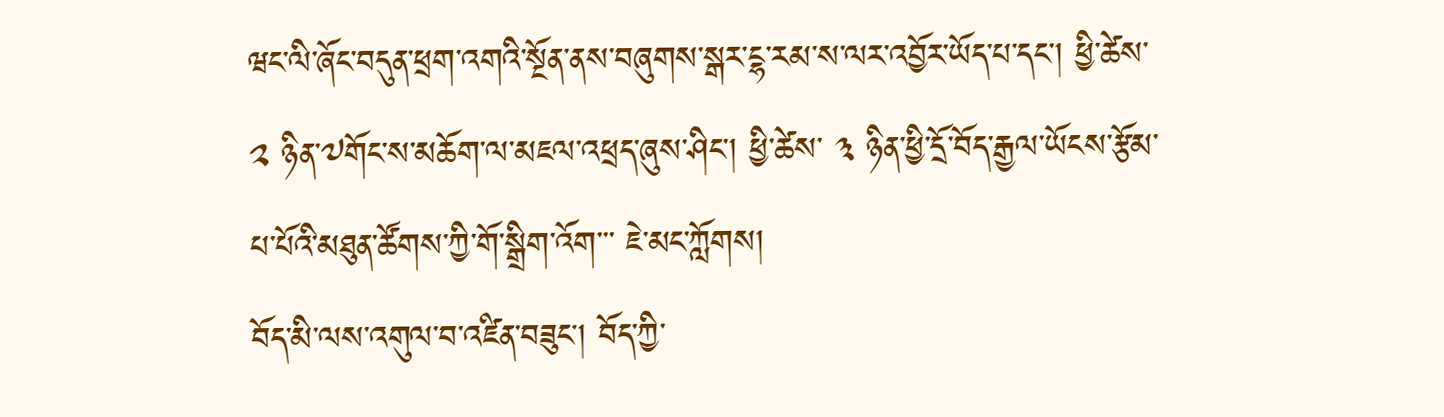ཝང་ལི་ཞོང་བདུན་ཕྲག་འགའི་སྔོན་ནས་བཞུགས་སྒར་ངྷ་རམ་ས་ལར་འབྱོར་ཡོད་པ་དང་། ཕྱི་ཚེས་ ༢ ཉིན་༧གོང་ས་མཆོག་ལ་མཇལ་འཕྲད་ཞུས་ཤིང་། ཕྱི་ཚེས་ ༣ ཉིན་ཕྱི་དྲོ་བོད་རྒྱལ་ཡོངས་རྩོམ་པ་པོའི་མཐུན་ཚོགས་ཀྱི་གོ་སྒྲིག་འོག་་་ ཇེ་མང་ཀློགས།
བོད་མི་ལས་འགུལ་བ་འཛིན་བཟུང། བོད་ཀྱི་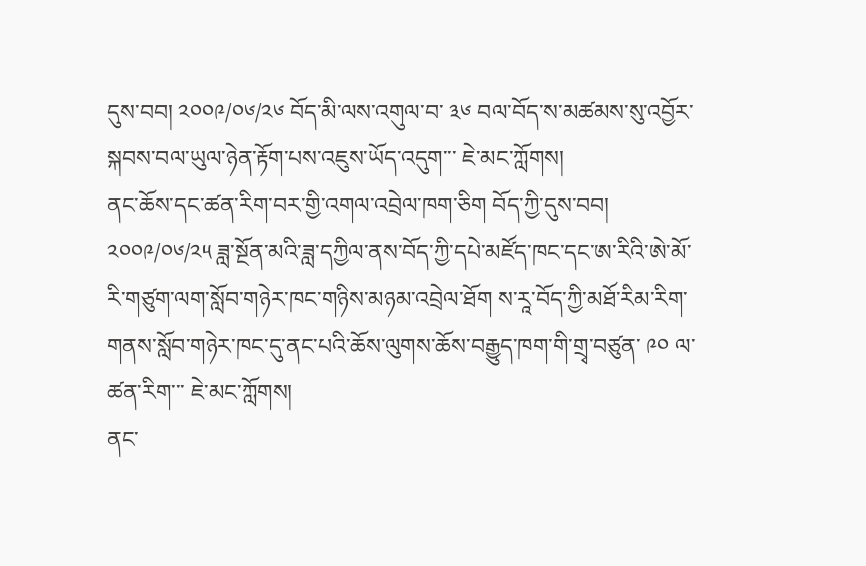དུས་བབ། ༢༠༠༩/༠༦/༢༦ བོད་མི་ལས་འགུལ་བ་ ༣༦ བལ་བོད་ས་མཚམས་སུ་འབྱོར་སྐབས་བལ་ཡུལ་ཉེན་རྟོག་པས་འཇུས་ཡོད་འདུག་་་ ཇེ་མང་ཀློགས།
ནང་ཆོས་དང་ཚན་རིག་བར་གྱི་འགལ་འབྲེལ་ཁག་ཅིག བོད་ཀྱི་དུས་བབ། ༢༠༠༩/༠༦/༢༥ ཟླ་སྔོན་མའི་ཟླ་དཀྱིལ་ནས་བོད་ཀྱི་དཔེ་མཛོད་ཁང་དང་ཨ་རིའི་ཨེ་མོ་རི་གཙུག་ལག་སློབ་གཉེར་ཁང་གཉིས་མཉམ་འབྲེལ་ཐོག ས་རཱ་བོད་ཀྱི་མཐོ་རིམ་རིག་གནས་སློབ་གཉེར་ཁང་དུ་ནང་པའི་ཆོས་ལུགས་ཆོས་བརྒྱུད་ཁག་གི་གྲྭ་བཙུན་ ༩༠ ལ་ཚན་རིག་་་ ཇེ་མང་ཀློགས།
ནང་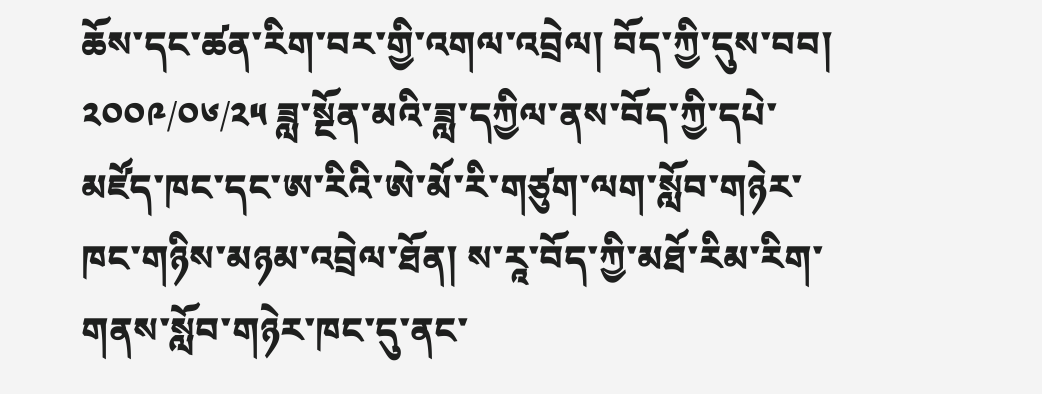ཆོས་དང་ཚན་རིག་བར་གྱི་འགལ་འབྲེལ། བོད་ཀྱི་དུས་བབ། ༢༠༠༩/༠༦/༢༥ ཟླ་སྔོན་མའི་ཟླ་དཀྱིལ་ནས་བོད་ཀྱི་དཔེ་མཛོད་ཁང་དང་ཨ་རིའི་ཨེ་མོ་རི་གཙུག་ལག་སློབ་གཉེར་ཁང་གཉིས་མཉམ་འབྲེལ་ཐོན། ས་རཱ་བོད་ཀྱི་མཐོ་རིམ་རིག་གནས་སློབ་གཉེར་ཁང་དུ་ནང་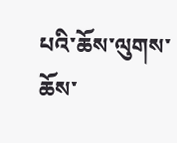པའི་ཆོས་ལུགས་ཆོས་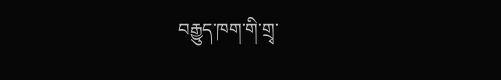བརྒྱུད་ཁག་གི་གྲྭ་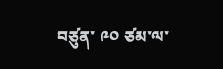བཙུན་ ༩༠ ཙམ་ལ་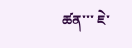ཚན་་་ ཇེ་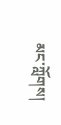མང་ཀློགས།